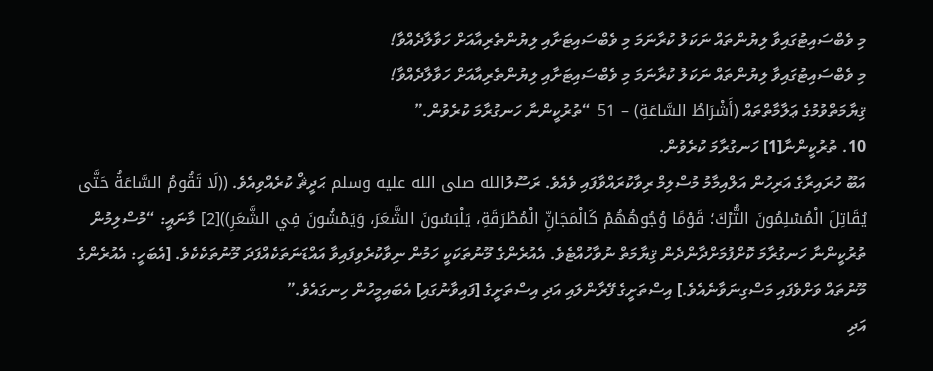މި ވެބްސައިޓުގައިވާ ލިޔުންތައް ނަކަލު ކުރާނަމަ މި ވެބްސައިޓަށާއި ލިޔުންތެރިއާއަށް ހަވާލާދެއްވާ!
މި ވެބްސައިޓުގައިވާ ލިޔުންތައް ނަކަލު ކުރާނަމަ މި ވެބްސައިޓަށާއި ލިޔުންތެރިއާއަށް ހަވާލާދެއްވާ!
ޤިޔާމަތްވުމުގެ ޢަލާމާތްތައް (أَشْرَاطُ السَّاعَةِ) – 51 “ތުރުކީންނާ ހަނގުރާމަ ކުރެވުން.”
10. ތުރުކީންނާ[1] ހަނގުރާމަ ކުރެވުން.
އަބޫ ހުރައިރާގެ އަރިހުން އަލްއިމާމު މުސްލިމް ރިވާކުރައްވާފައި ވެއެވެ. ރަސޫލުالله صلى الله عليه وسلم ޙަދީޘް ކުރެއްވިއެވެ. ((لَا تَقُومُ السَّاعَةُ حَتَّى يُقَاتِلَ الْمُسْلِمُونَ التُّرْكَ؛ قَوْمًا وُجُوهُهُمْ كَالْمَجَانِّ الْمُطْرَقَةِ، يَلْبَسُونَ الشَّعَرَ، وَيَمْشُونَ فِي الشَّعَرِ))[2] މާނައީ: “މުސްލިމުން ތުރުކީންނާ ހަނގުރާމަ ކޮށްފުމަށްދާންދެން ޤިޔާމަތް ނުވާހުއްޓެވެ. އެއުރެންގެ މޫނުތަކަކީ ހަމުން ނިވާކުރެވިފައިވާ އައްޑަނަތަކެއްފަދަ މޫނުތަކެކެވެ. [އެބަހީ: އެއުރެންގެ މޫނުތައް ވަށްވެފައި މަސްގިނަވާނެއެވެ.] އިސްތަށީގެ ފޭރާންލައި އަދި އިސްތަށީގެ [ފައިވާނުގައި] އެބައިމީހުން ހިނގައެވެ.”
އަދި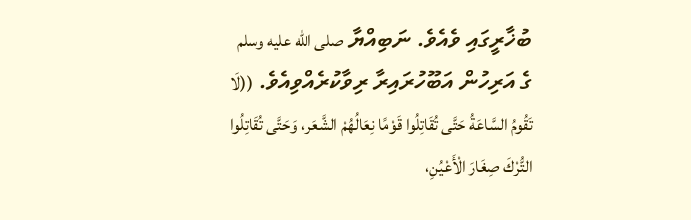ބުޚާރީގައި ވެއެވެ. ނަބިއްޔާ صلى الله عليه وسلم ގެ އަރިހުން އަބޫހުރައިރާ ރިވާކުރެއްވިއެވެ. ((لَا تَقُومُ السَّاعَةُ حَتَّى تُقَاتِلُوا قَوْمًا نِعَالُهُمْ الشَّعَر، وَحَتَّى تُقَاتِلُوا التُّرْكَ صِغَارَ الْأَعْيُنِ،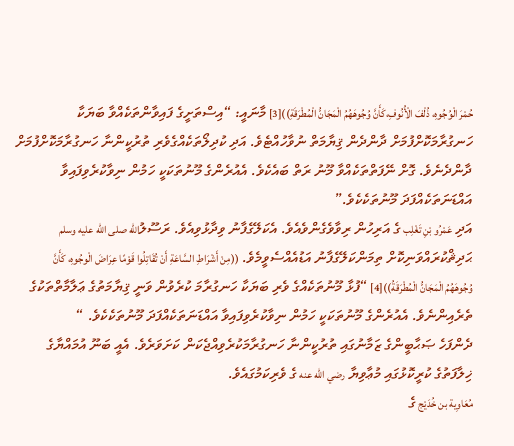حُمْرَ الْوُجُوهِ، ذُلْفَ الْأُنُوفِ،كَأَنَّ وُجُوهَهُمُ الْمَجَانُّ الْمُطْرَقَةِ))[3] މާނައީ: “އިސްތަށީގެ ފައިވާންތަކެއްވާ ބަޔަކާ ހަނގުރާމަކޮށްފުމަށް ދާންދެން ޤިޔާމަތް ނުވާހުއްޓެވެ. އަދި ކުދިލޯތަކެއްގެވެރި ތުރުކީންނާ ހަނގުރާމަކޮށްފުމަށް ދާންދެނެވެ. ގޮށް ނޭފަތްތަކެއްވާ މޫނު ރަތް ބައެކެވެ. އެއުރެންގެ މޫނުތަކަކީ ހަމުން ނިވާކުރެވިފައިވާ އައްޑަނަތަކެއްފަދަ މޫނުތަކެކެވެ.”
އަދި عَمْرُو بْنِ تَغْلِب ގެ އަރިހުން ރިވާވެގެންވެއެވެ. އެކަލޭގެފާނު ވިދާޅުވިއެވެ. ރަސޫލުالله صلى الله عليه وسلم ޙަދިޘްކުރައްވަނިކޮށް ތިމަންކަލޭގެފާނު އަޑުއެއްސެވީމެވެ. ((مِنْ أَشْرَاطِ السَّاعَةِ أَنْ تُقَاتِلُوا قَوْمًا عِرَاضَ الْوجُوهِ، كَأَنَّ وُجُوهَهُمُ الْمَجَانُّ الْمُطْرَقَةُ))[4] “ފުޅާ މޫނުތަކެއްގެ ވެރި ބަޔަކާ ހަނގުރާމަ ކުރެވުން ވަނީ ޤިޔާމަތުގެ ޢަލާމާތްތަކުގެ ތެރެއިންނެވެ. އެއުރެންގެ މޫނުތަކަކީ ހަމުން ނިވާކުރެވިފައިވާ އައްޑަނަތަކެއްފަދަ މޫނުތަކެކެވެ. “
ދެންފަހެ ޞަޙާބީންގެ ޒަމާނުގައި ތުރުކީންނާ ހަނގުރާމަކުރެވިއްޖެކަން ކަށަވަރެވެ. އެއީ ބަނޫ އުމައްޔާގެ ޚިލާފަތުގެ ކުރީކޮޅުގައި މުޢާވިޔާ رضي الله عنه ގެ ވެރިކަމުގައެވެ.
مُعَاوِية بن خُدَيْج ގެ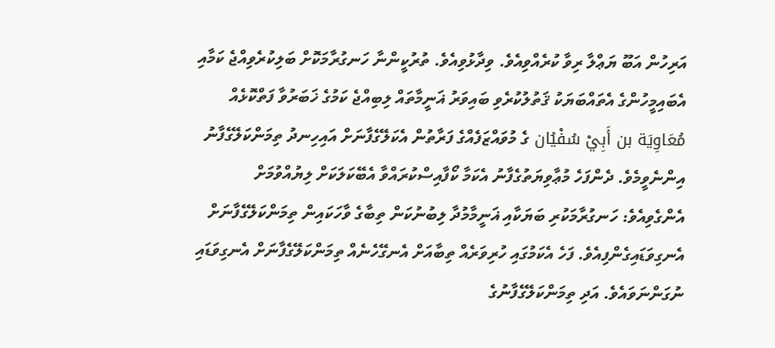އަރިހުން އަބޫ ޔަޢްލާ ރިވާ ކުރެއްވިއެވެ. ވިދާޅުވިއެވެ. ތުރުކީންނާ ހަނގުރާމަކޮށް ބަލިކުރެވިއްޖެ ކަމާއި އެބައިމީހުންގެ އެތައްބަޔަކު ޤަތުލުކުރެވި ބައިވަރު ޣަނީމާތައް ލިބިއްޖެ ކަމުގެ ޚަބަރުވާ ފަތްކޮޅެއް مُعَاوِيَة بن أَبِيْ سُفْيُان ގެ މުވައްޒަފެއްގެ ފަރާތުން އެކަލޭގެފާނަށް އައިހިނދު ތިމަންކަލޭގެފާނު އިންނެވީމެވެ. ދެންފަހެ މުޢާވިޔަތުގެފާނު އެކަމާ ކޯފާއިސްކުރައްވާ އެބޭކަލަކަށް ލިޔުއްވުމަށް އެންގެވިއެވެ: ހަނގުރާމަކުރި ބަޔަކާއި ޣަނީމާމުދާ ލިބުނުކަން ތިބާގެ ވާހަކައިން ތިމަންކަލޭގެފާނަށް އެނގިވަޑައިގެންފިއެވެ. ފަހެ އެކަމުގައި ހުރިވަރެއް ތިބާއަށް އެނގޭހެނެއް ތިމަންކަލޭގެފާނަށް އެނގިވަޑައި ނުގަންނަވައެވެ. އަދި ތިމަންކަލޭގެފާނުގެ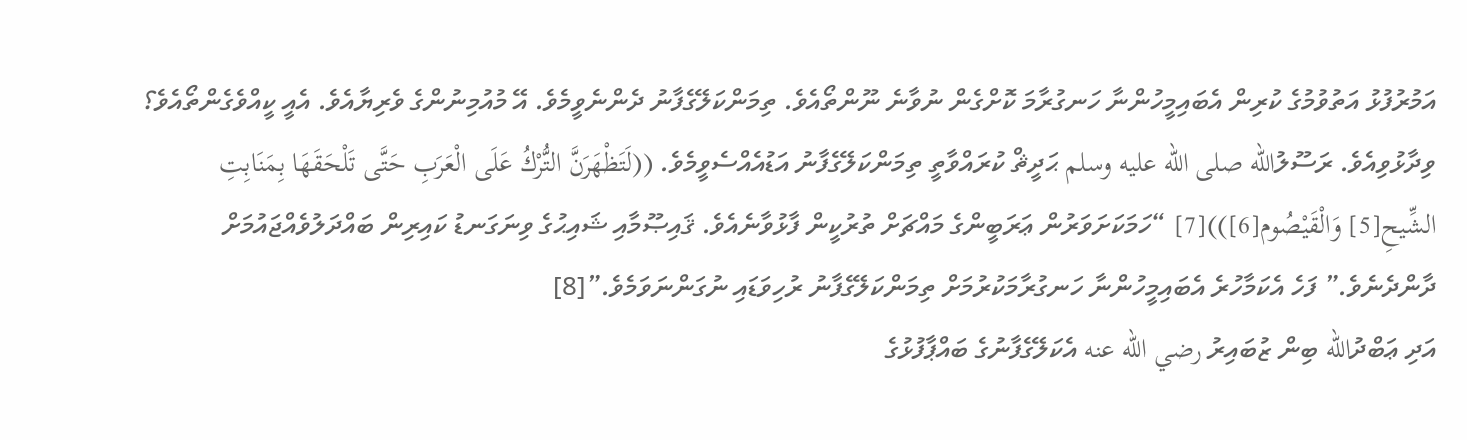އަމުރުފުޅު އަތުވުމުގެ ކުރިން އެބައިމީހުންނާ ހަނގުރާމަ ކޮށްގެން ނުވާނެ ނޫންތޯއެވެ. ތިމަންކަލޭގެފާނު ދެންނެވީމެވެ. އޭ މުއުމިނުންގެ ވެރިޔާއެވެ. އެއީ ކީއްވެގެންތޯއެވެ؟ ވިދާޅުވިއެވެ. ރަސޫލުالله صلى الله عليه وسلم ޙަދީޘް ކުރައްވާތީ ތިމަންކަލޭގެފާނު އަޑުއެއްސެވީމެވެ. ((لَتَظْهَرَنَّ التُّرْكُ عَلَى الْعَرَبِ حَتَّى تَلْحَقَهَا بِمَنَابِتِ الشِّيحِ[5] وَالْقَيْصُوم[6]))[7] “ހަމަކަށަވަރުން ޢަރަބީންގެ މައްޗަށް ތުރުކީން ފާޅުވާނެއެވެ. ޤައިޞޫމާއި ޝައިޙުގެ ވިނަގަނޑު ކައިރިން ބައްދަލުވެއްޖައުމަށް ދާންދެނެވެ.” ފަހެ އެކަމާހުރެ އެބައިމީހުންނާ ހަނގުރާމަކުރުމަށް ތިމަންކަލޭގެފާނު ރުހިވަޑައި ނުގަންނަވަމެވެ.”[8]
އަދި ޢަބްދުالله ބިން ޒުބައިރު رضي الله عنه އެކަލޭގެފާނުގެ ބައްޕާފުޅުގެ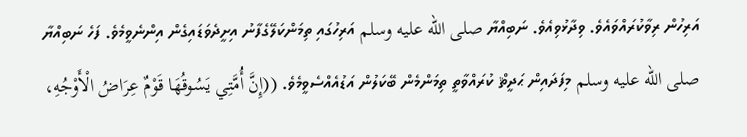އަރިހުން ރިވާކުރައްވައެވެ. ވިދާޅުވިއެވެ. ނަބިއްޔާ صلى الله عليه وسلم އަރިހުގައި ތިމަންކަލޭގެފާނު އިށީދެވަޑައިގެން އިންނެވީމެވެ. ފަހެ ނަބިއްޔާ صلى الله عليه وسلم މިފަދައިން ޙަދީޘް ކުރައްވާތީ ތިމަންމެން ބޭކަލުން އަޑުއެއްސެވީމެވެ. ((إِنَّ أُمَّتِي يَسُوقُهَا قَوْمٌ عِرَاضُ الْأَوْجُهِ،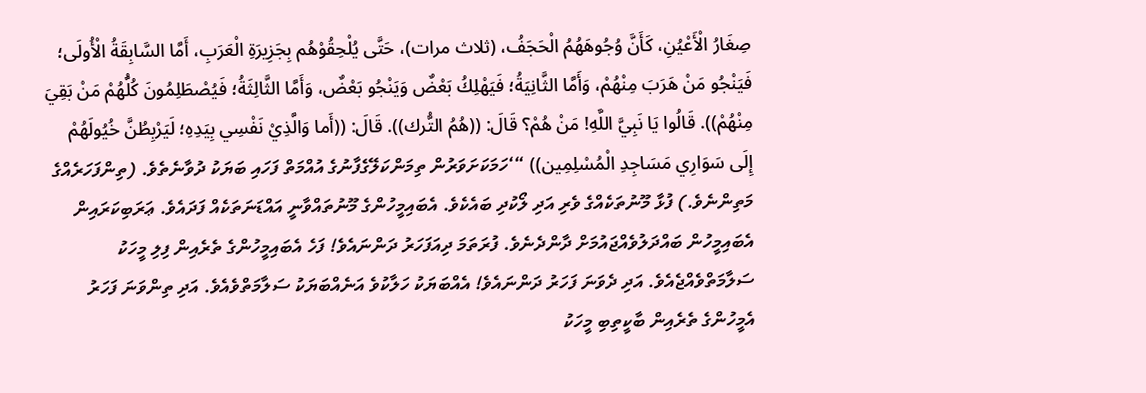صِغَارُ الْأَعْيُنِ، كَأَنَّ وُجُوهَهُمُ الْحَجَفُ، (ثلاث مرات)، حَتَّى يُلْحِقُوْهُم بِجَزِيرَةِ الْعَرَبِ، أَمَّا السَّابِقَةُ الْأُولَى؛ فَيَنْجُو مَنْ هَرَبَ مِنْهُمْ، وَأَمَّا الثَّانِيَةُ؛ فَيَهْلِكُ بَعْضٌ وَيَنْجُو بَعْضٌ، وَأَمَّا الثَّالِثَةُ؛ فَيُصْطَلِمُونَ كُلُّهُمْ مَنْ بَقِيَ مِنْهُمْ)). قَالُوا يَا نَبِيَّ اللَّهِ! مَنْ هُمْ؟ قَالَ: ((هُمُ التُّرك)). قَالَ: ((أَما وَالَّذِيْ نَفْسِي بِيَدِهِ؛ لَيَرْبِطُنَّ خُيُولَهُمْ إِلَى سَوَارِي مَسَاجِدِ الْمُسْلِمِين)) “‘ހަމަކަށަވަރުން ތިމަންކަލޭގެފާނުގެ އުއްމަތް ފަހައި ބަޔަކު ދުވާނެތެވެ. (ތިންފަހަރެއްގެ މަތިންނެވެ.) ފުޅާ މޫނުތަކެއްގެ ވެރި އަދި ލޯކުދި ބައެކެވެ. އެބައިމީހުންގެ މޫނުތައްވާނީ އައްޑަނަތަކެއް ފަދައެވެ. ޢަރަބިކަރައިން އެބައިމީހުން ބައްދަލުވެއްޖައުމަށް ދާންދެނެވެ. ފުރަތަމަ ދިއަފަހަރު ދަންނައެވެ! ފަހެ އެބައިމީހުންގެ ތެރެއިން ފިލި މީހަކު ސަލާމަތްވެއްޖެއެވެ. އަދި ދެވަނަ ފަހަރު ދަންނައެވެ! އެއްބަޔަކު ހަލާކުވެ އަނެއްބަޔަކު ސަލާމަތްވެއެވެ. އަދި ތިންވަނަ ފަހަރު އެމީހުންގެ ތެރެއިން ބާކީތިބި މީހަކު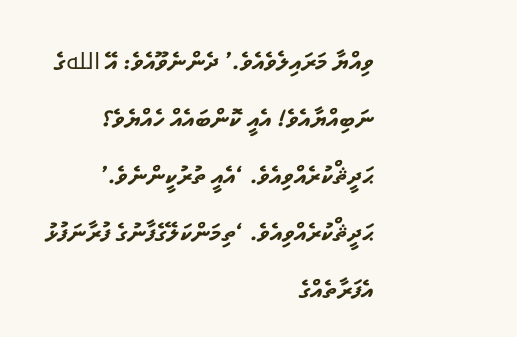ވިއްޔާ މަރައިލެވެއެވެ.’ ދެންނެވޫއެވެ: އޭ اللهގެ ނަބިއްޔާއެވެ! އެއީ ކޮންބައެއް ހެއްޔެވެ؟ ޙަދީޘްކުރެއްވިއެވެ. ‘އެއީ ތުރުކީންނެވެ.’ ޙަދީޘްކުރެއްވިއެވެ. ‘ތިމަންކަލޭގެފާނުގެ ފުރާނަފުޅު އެފަރާތެއްގެ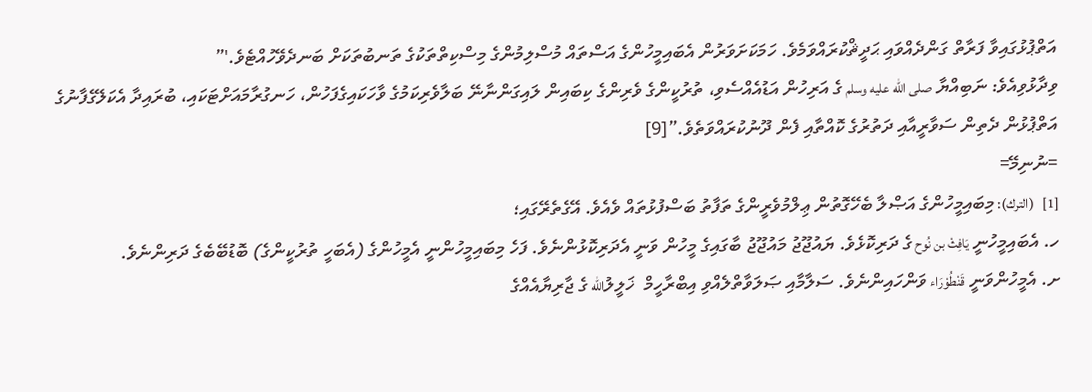އަތްޕުޅުގައިވާ ފަރާތް ގަންދެއްވައި ޙަދީޘްކުރައްވަމެވެ. ހަމަކަށަވަރުން އެބައިމީހުންގެ އަސްތައް މުސްލިމުންގެ މިސްކިތްތަކުގެ ތަނބުތަކަށް ބަނދެވޭހުއްޓެވެ.'”
ވިދާޅުވިއެވެ: ނަބިއްޔާ صلى الله عليه وسلم ގެ އަރިހުން އަޑުއެއްސެވި، ތުރުކީންގެ ވެރިންގެ ކިބައިން ލައިގަންނާނޭ ބަލާވެރިކަމުގެ ވާހަކައިގެފަހުން، ހަނގުރާމައަށްޓަކައި، ބުރައިދާ އެކަލޭގެފާނުގެ އަތްޕުޅުން ދެތިން ސަވާރީއާއި ދަތުރުގެ ކޮއްތާއި ފެން ދޫނުކުރައްވަތެވެ.”[9]
=ނުނިމޭ=
[1]   (الترك): މިބައިމީހުންގެ އަޞްލާ ބެހޭގޮތުން ޢިލްމުވެރީންގެ ތަފާތު ބަސްފުޅުތައް ވެއެވެ. އޭގެތެރޭގައި؛
ހ. އެބައިމީހުނީ يَافِثْ بن نُوح ގެ ދަރިކޮޅެވެ. ޔައުޖޫޖު މައުޖޫޖު ބާގައިގެ މީހުން ވަނީ އެދަރިކޮޅުންނެވެ. ފަހެ މިބައިމީހުންނީ އެމީހުންގެ (އެބަހީ ތުރުކީންގެ) ބޮޑުބޭބެގެ ދަރިންނެވެ.
ށ. އެމީހުންވަނީ قَنْطُوْرَاء ވަންހައިންނެވެ. ސަލާމާއި ޞަލަވާތްލެއްވި އިބްރާހީމް  ޚަލީލުالله ގެ ޖާރިޔާއެއްގެ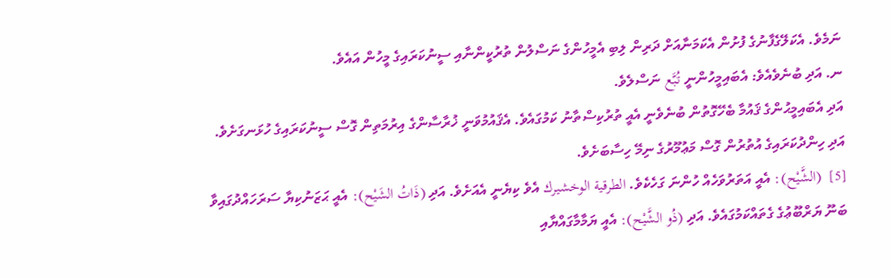ނަމެވެ. އެކަލޭގެފާނުގެ ފުށުން އެކަމަނާއަށް ދަރިން ލިބި އެމީހުންގެ ނަސްލުން ތުރުކީންނާއި ސީނުކަރައިގެ މީހުން އައެވެ.
ނ. އަދި ބުނެވެއެވެ: އެބައިމީހުންނީ تُبَّع ނަސްލެވެ.
އަދި އެބައިމީޙުންގެ ޤައުމާ ބެހޭގޮތުން ބުނެވެނީ އެއީ ތުރުކިސްތާނު ކަމުގައެވެ. އެޤައުމުވަނީ ޚުރާސާންގެ އިރުމަތިން ގޮސް ސީނުކަރައިގެ ހުޅަނގަށެވެ. އަދި ހިންދުކަރައިގެ އުތުރުން ގޮސް މަޢުމޫރުގެ ނިމޭ ހިސާބަށެވެ.
[5]  (الشَّيْح): އެއީ އަތަރުވަހެއް ހުންނަ ގަހެކެވެ. الطرقية الوخشيرك އެވެ ކިޔެނީ އެއަށެވެ. އަދި (ذَاتُ الشَيْح): އެއީ ޙަޒަނުކިޔާ ސަރަހައްދުގައިވާ ބަނޫ ޔަރްބޫޢުގެ ގެތައްކަމުގައެވެ. އަދި (ذُو الشَّيْح): އެއީ ޔަމާމާގައްޔާއި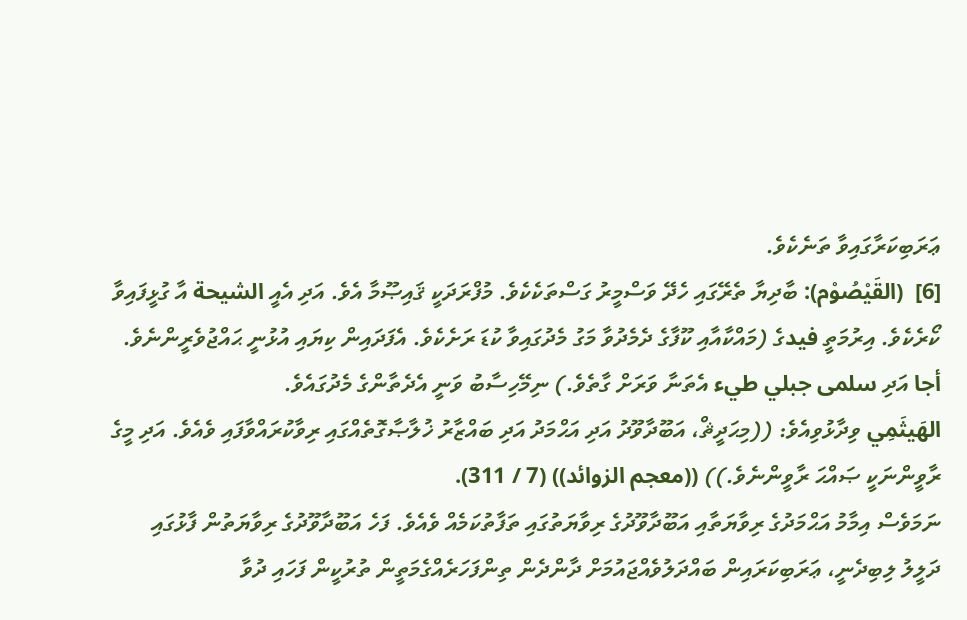ޢަރަބިކަރާގައިވާ ތަނެކެވެ.
[6]  (القَيْصُوْم): ބާދިޔާ ތެރޭގައި ހެދޭ ވަސްމީރު ގަސްތަކެކެވެ. މުފްރަދަކީ ޤައިޞޫމާ އެވެ. އަދި އެއީ الشيحة އާ ގުޅީފައިވާ ކޯރެކެވެ. އިރުމަތީ فيدގެ (މައްކާއާއި ކޫފާގެ ދެމެދުވާ މަގު މެދުގައިވާ ކުޑަ ރަށެކެވެ. އެފަދައިން ކިޔައި އުޅުނީ ޙައްޖުވެރީންނެވެ. أجا އަދި سلمى جبلي طيء އެތަނާ ވަރަށް ގާތެވެ.) ނިމޭހިސާބު ވަނީ އެދެތާންގެ މެދުގައެވެ.
الهَيثَمِي ވިދާޅުވިއެވެ: ((މިޙަދީޘް، އަބޫދާވޫދު އަދި އަޙްމަދު އަދި ބައްޒާރު ޚުލާޞާގޮތެއްގައި ރިވާކުރައްވާފައި ވެއެވެ. އަދި މީގެ ރާވީންނަކީ ޞައްޙަ ރާވީންނެވެ.)) ((معجم الزوائد)) (7 / 311).
ނަމަވެސް އިމާމު އަޙްމަދުގެ ރިވާޔަތާއި އަބޫދާވޫދުގެ ރިވާޔަތުގައި ތަފާތުކަމެއް ވެއެވެ. ފަހެ އަބޫދާވޫދުގެ ރިވާޔަތުން ފާޅުގައި ދަލީލު ލިބިދެނީ، ޢަރަބިކަރައިން ބައްދަލުވެއްޖައުމަށް ދާންދެން ތިންފަހަރެއްގެމަތީން ތުރުކީން ފަހައި ދުވާ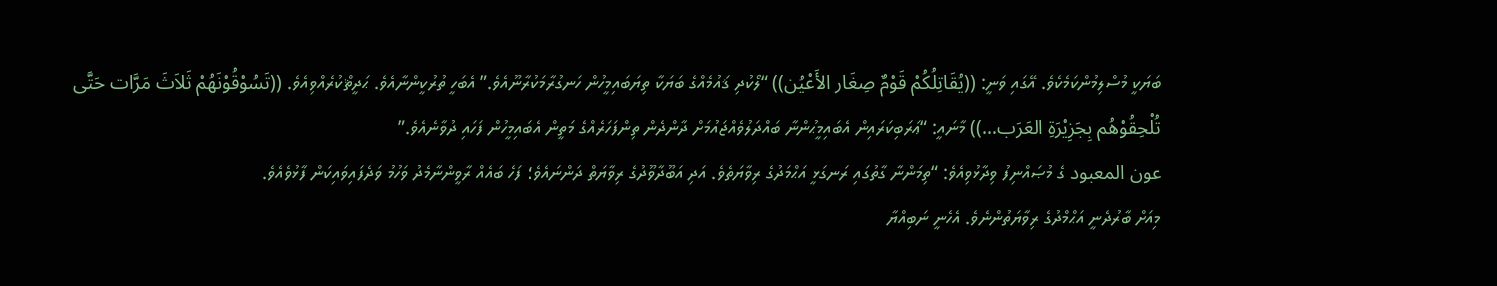ބަޔަކީ މުސްލިމުންކަމެކެވެ. އޭގައި ވަނީ: ((يُقَاتِلُكُمْ قَوْمٌ صِغَار الأَعْيُن)) “ލޯކުދި ޤައުމެއްގެ ބަޔަކާ ތިޔަބައިމީހުން ހަނގުރާމަކުރާނޫއެވެ.” އެބަހީ ތުރުކީންނާއެވެ. ޙަދީޘްކުރެއްވިއެވެ. ((تَسُوْقُوْنَهُمْ ثَلاَثَ مَرَّات حَتَّى تُلْحِقُوْهُم بِجَزِيْرَةِ العَرَب…)) މާނައީ: “ޢަރަބިކަރައިން އެބައިމީޙުންނާ ބައްދަލުވެއްޖައުމަށް ދާންދެން ތިންފަހަރެއްގެ މަތީން އެބައިމީހުން ފަހައި ދުވާނެއެވެ.”
عون المعبود ގެ މުޞައްނިފު ވިދާޅުވިއެވެ: “ތިމަންނާ ގާތުގައި ރަނގަޅީ އަޙްމަދުގެ ރިވާޔަތެވެ. އަދި އަބޫދާވޫދުގެ ރިވާޔަތް ދަންނައެވެ؛ ފަހެ ބައެއް ރާވީންނާމެދު ވަހުމު ވަދެފައިވައިކަން ފާޅުވެއެވެ.
މިއަށް ބާރުދެނީ އަޙްމްދުގެ ރިވާޔަތުންނެވެ. އެހެނީ ނަބިއްޔާ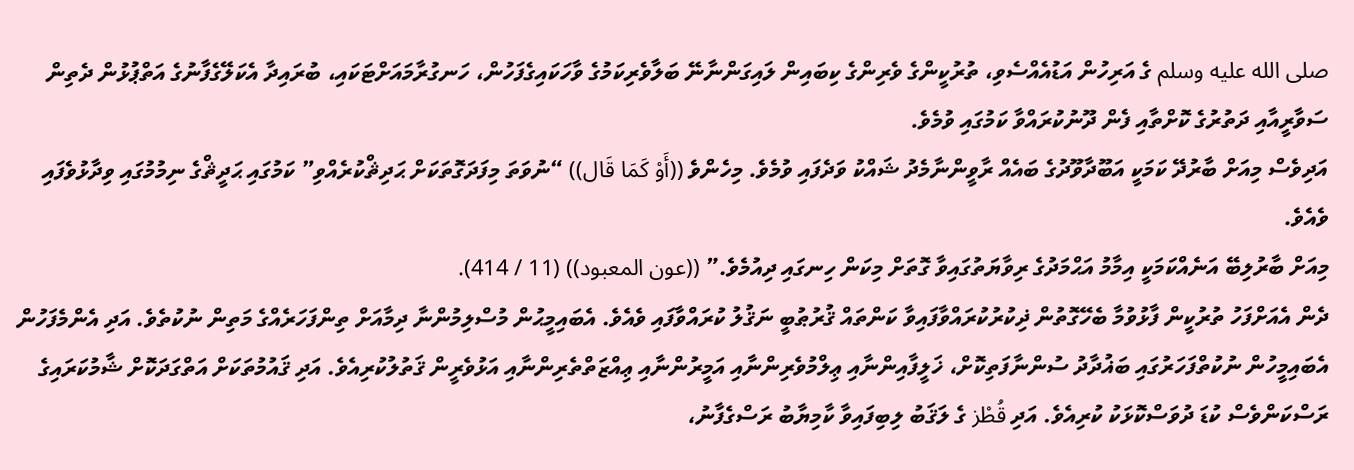صلى الله عليه وسلم ގެ އަރިހުން އަޑުއެއްސެވި، ތުރުކީންގެ ވެރިންގެ ކިބައިން ލައިގަންނާނޭ ބަލާވެރިކަމުގެ ވާހަކައިގެފަހުން، ހަނގުރާމައަށްޓަކައި، ބުރައިދާ އެކަލޭގެފާނުގެ އަތްޕުޅުން ދެތިން ސަވާރީއާއި ދަތުރުގެ ކޮށްތާއި ފެން ދޫނުކުރައްވާ ކަމުގައި ވުމެވެ.
އަދިވެސް މިއަށް ބާރުދޭ ކަމަކީ އަބޫދާވޫދުގެ ބައެއް ރާވީންނާމެދު ޝައްކު ވަދެފައި ވުމެވެ. މިހެންވެ ((أَوْ كَمَا قَال)) “ނުވަތަ މިފަދަގޮތަކަށް ޙަދިޘްކުރެއްވި” ކަމުގައި ޙަދީޘްގެ ނިމުމުގައި ވިދާޅުވެފައި ވެއެވެ.
މިއަށް ބާރުލިބޭ އަނެއްކަމަކީ އިމާމު އަޙްމަދުގެ ރިވާޔަތުގައިވާ ގޮތަށް މިކަން ހިނގައި ދިއުމެވެ.” ((عون المعبود)) (11 / 414).
ދެން އެއަށްފަހު ތުރުކީން ފާޅުވުމާ ބެހޭގޮތުން ޛިކުރުކުރައްވާފައިވާ ކަންތައް ޤުރުޠުބީ ނަޤުލު ކުރައްވާފައި ވެއެވެ. އެބައިމީޙުން މުސްލިމުންނާ ދިމާއަށް ތިންފަހަރެއްގެ މަތިން ނުކުތެވެ. އަދި އެންމެފަހުން އެބައިމީހުން ނުކުތްފަހަރުގައި ބަޣުދާދު ސުންނާފަތިކޮށް، ޚަލީފާއިންނާއި ޢިލްމުވެރިންނާއި އަމީރުންނާއި ޢިއްޒަތްތެރިންނާއި އަޅުވެރީން ޤަތުލުކުރިއެވެ. އަދި ޤައުމުތަކަށް އަތްގަދަކޮށް ޝާމުކަރައިގެ ރަސްކަންވެސް ކުޑަ ދުވަސްކޮޅަކު ކުރިއެވެ. އަދި قُطْز ގެ ލަޤަބު ލިބިފައިވާ ކާމިޔާބު ރަސްގެފާނު،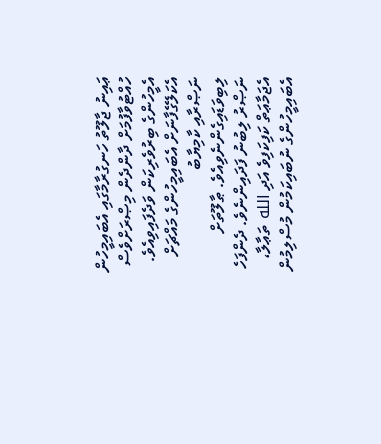ޢައިނު ޖާލޫތު ހަނގުރާމާގައި އެބައިމީހުން ހުއްޓުވާފުމަށް ދާންދެން މިޞްރަށްވެސް އެމީހުންގެ ބިރުވެރިކަން ވަދެފައިވިއެވެ. އެކަލޭގެފާނަށް އެބައިމީހުންގެ މައްޗަށް ނަޞްރާއި ކާމިޔާބު ލިބިވަޑައިގެންނެވިއެވެ. ޠާލޫތަށް ނަޞްރު ލިބުނު ފަދައިންނެވެ. ދެންފަހެ އެޖަމާޢަތް ކަފިކަފިވެ އަދި الله ތަޢާލާ، އެބައިމީހުންގެ ނުބައިކަމުން މުސްލިމުން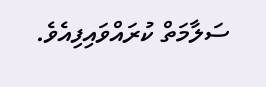ސަލާމަތް ކުރައްވައިފިއެވެ.